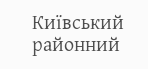Київський районний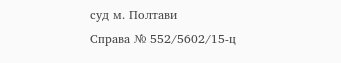суд м. Полтави
Справа № 552/5602/15-ц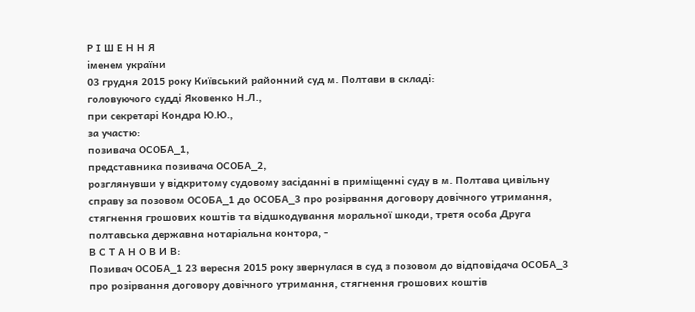Р І Ш Е Н Н Я
іменем україни
03 грудня 2015 року Київський районний суд м. Полтави в складі:
головуючого судді Яковенко Н.Л.,
при секретарі Кондра Ю.Ю.,
за участю:
позивача ОСОБА_1,
представника позивача ОСОБА_2,
розглянувши у відкритому судовому засіданні в приміщенні суду в м. Полтава цивільну справу за позовом ОСОБА_1 до ОСОБА_3 про розірвання договору довічного утримання, стягнення грошових коштів та відшкодування моральної шкоди, третя особа Друга полтавська державна нотаріальна контора, -
В С Т А Н О В И В:
Позивач ОСОБА_1 23 вересня 2015 року звернулася в суд з позовом до відповідача ОСОБА_3 про розірвання договору довічного утримання, стягнення грошових коштів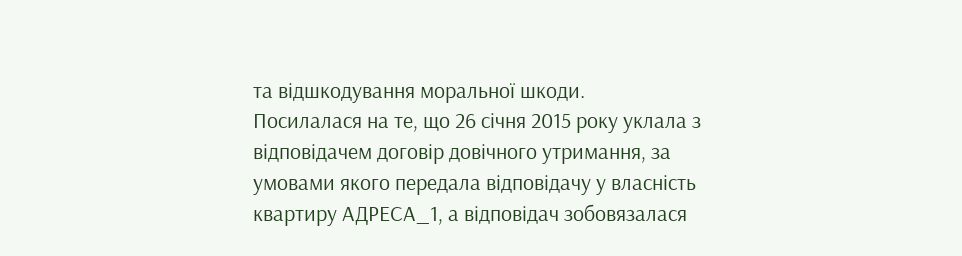та відшкодування моральної шкоди.
Посилалася на те, що 26 січня 2015 року уклала з відповідачем договір довічного утримання, за умовами якого передала відповідачу у власність квартиру АДРЕСА_1, а відповідач зобовязалася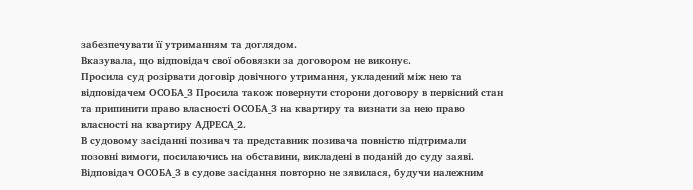забезпечувати її утриманням та доглядом.
Вказувала, що відповідач свої обовязки за договором не виконує.
Просила суд розірвати договір довічного утримання, укладений між нею та відповідачем ОСОБА_3 Просила також повернути сторони договору в первісний стан та припинити право власності ОСОБА_3 на квартиру та визнати за нею право власності на квартиру АДРЕСА_2.
В судовому засіданні позивач та представник позивача повністю підтримали позовні вимоги, посилаючись на обставини, викладені в поданій до суду заяві.
Відповідач ОСОБА_3 в судове засідання повторно не зявилася, будучи належним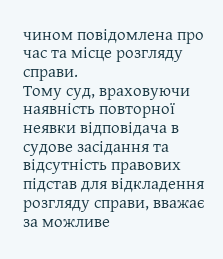чином повідомлена про час та місце розгляду справи.
Тому суд, враховуючи наявність повторної неявки відповідача в судове засідання та відсутність правових підстав для відкладення розгляду справи, вважає за можливе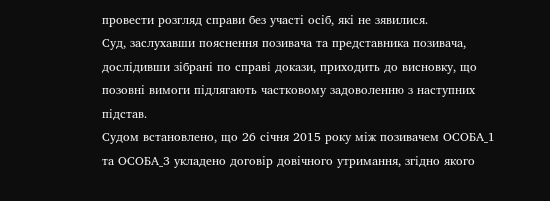провести розгляд справи без участі осіб, які не зявилися.
Суд, заслухавши пояснення позивача та представника позивача, дослідивши зібрані по справі докази, приходить до висновку, що позовні вимоги підлягають частковому задоволенню з наступних підстав.
Судом встановлено, що 26 січня 2015 року між позивачем ОСОБА_1 та ОСОБА_3 укладено договір довічного утримання, згідно якого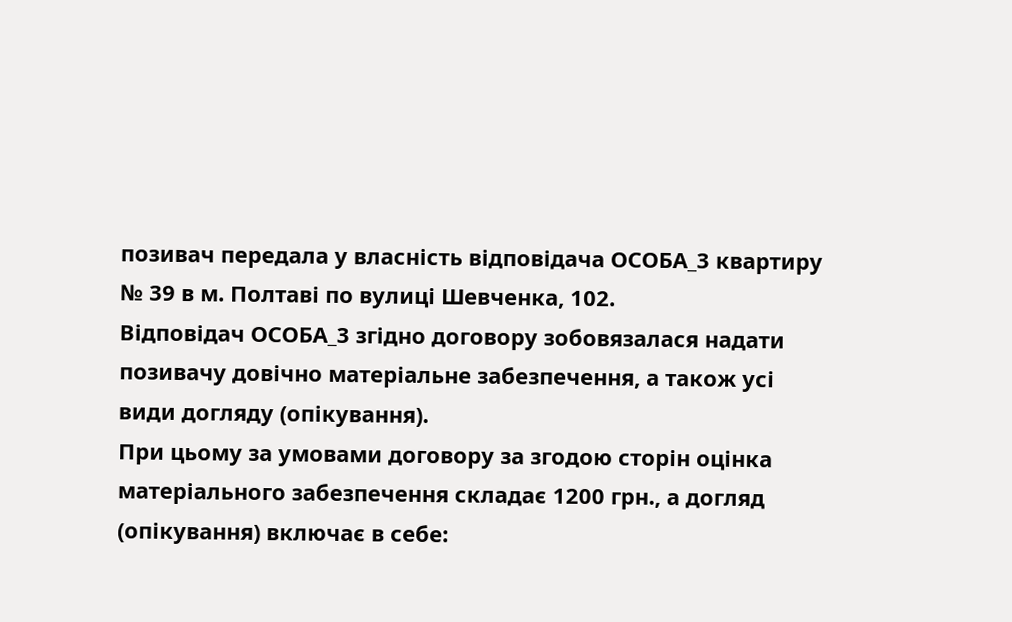позивач передала у власність відповідача ОСОБА_3 квартиру № 39 в м. Полтаві по вулиці Шевченка, 102.
Відповідач ОСОБА_3 згідно договору зобовязалася надати позивачу довічно матеріальне забезпечення, а також усі види догляду (опікування).
При цьому за умовами договору за згодою сторін оцінка матеріального забезпечення складає 1200 грн., а догляд (опікування) включає в себе: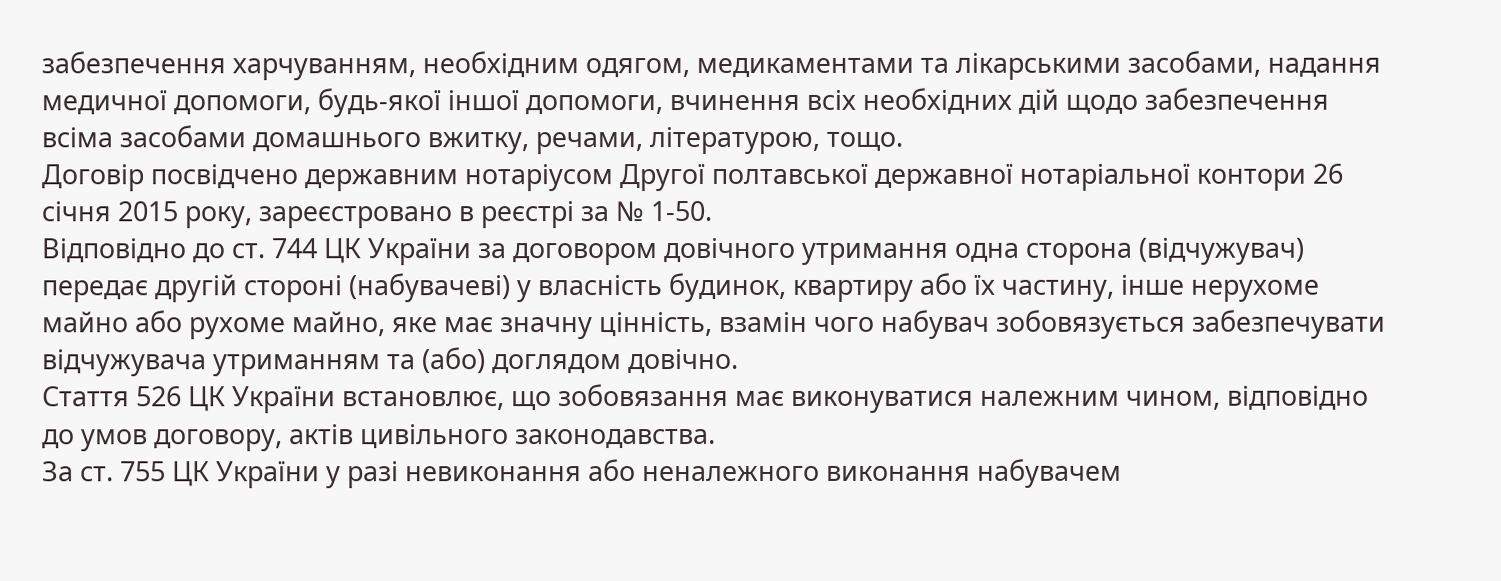забезпечення харчуванням, необхідним одягом, медикаментами та лікарськими засобами, надання медичної допомоги, будь-якої іншої допомоги, вчинення всіх необхідних дій щодо забезпечення всіма засобами домашнього вжитку, речами, літературою, тощо.
Договір посвідчено державним нотаріусом Другої полтавської державної нотаріальної контори 26 січня 2015 року, зареєстровано в реєстрі за № 1-50.
Відповідно до ст. 744 ЦК України за договором довічного утримання одна сторона (відчужувач) передає другій стороні (набувачеві) у власність будинок, квартиру або їх частину, інше нерухоме майно або рухоме майно, яке має значну цінність, взамін чого набувач зобовязується забезпечувати відчужувача утриманням та (або) доглядом довічно.
Стаття 526 ЦК України встановлює, що зобовязання має виконуватися належним чином, відповідно до умов договору, актів цивільного законодавства.
За ст. 755 ЦК України у разі невиконання або неналежного виконання набувачем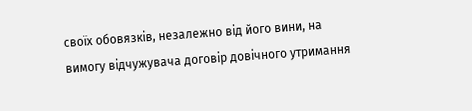своїх обовязків, незалежно від його вини, на вимогу відчужувача договір довічного утримання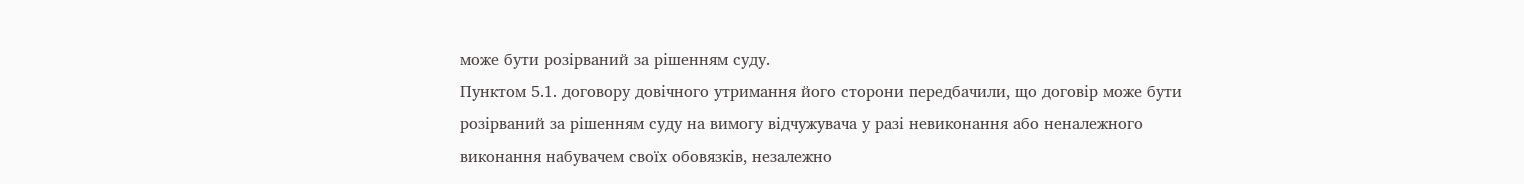може бути розірваний за рішенням суду.
Пунктом 5.1. договору довічного утримання його сторони передбачили, що договір може бути розірваний за рішенням суду на вимогу відчужувача у разі невиконання або неналежного виконання набувачем своїх обовязків, незалежно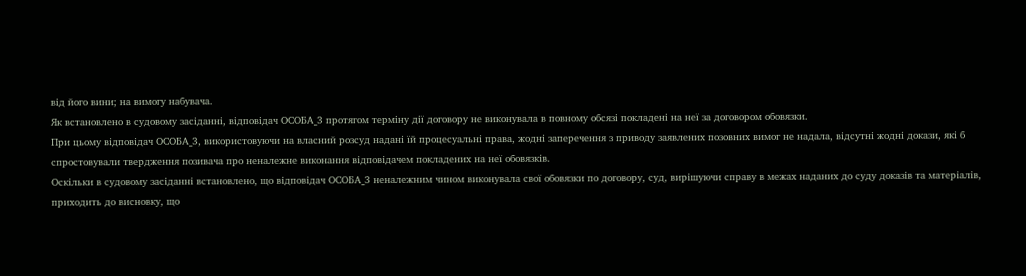від його вини; на вимогу набувача.
Як встановлено в судовому засіданні, відповідач ОСОБА_3 протягом терміну дії договору не виконувала в повному обсязі покладені на неї за договором обовязки.
При цьому відповідач ОСОБА_3, використовуючи на власний розсуд надані їй процесуальні права, жодні заперечення з приводу заявлених позовних вимог не надала, відсутні жодні докази, які б спростовували твердження позивача про неналежне виконання відповідачем покладених на неї обовязків.
Оскільки в судовому засіданні встановлено, що відповідач ОСОБА_3 неналежним чином виконувала свої обовязки по договору, суд, вирішуючи справу в межах наданих до суду доказів та матеріалів, приходить до висновку, що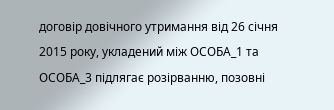договір довічного утримання від 26 січня 2015 року, укладений між ОСОБА_1 та ОСОБА_3 підлягає розірванню, позовні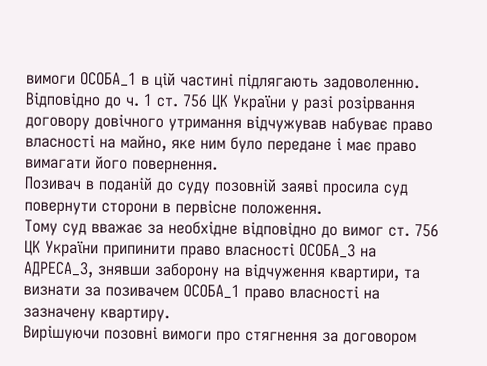вимоги ОСОБА_1 в цій частині підлягають задоволенню.
Відповідно до ч. 1 ст. 756 ЦК України у разі розірвання договору довічного утримання відчужував набуває право власності на майно, яке ним було передане і має право вимагати його повернення.
Позивач в поданій до суду позовній заяві просила суд повернути сторони в первісне положення.
Тому суд вважає за необхідне відповідно до вимог ст. 756 ЦК України припинити право власності ОСОБА_3 на АДРЕСА_3, знявши заборону на відчуження квартири, та визнати за позивачем ОСОБА_1 право власності на зазначену квартиру.
Вирішуючи позовні вимоги про стягнення за договором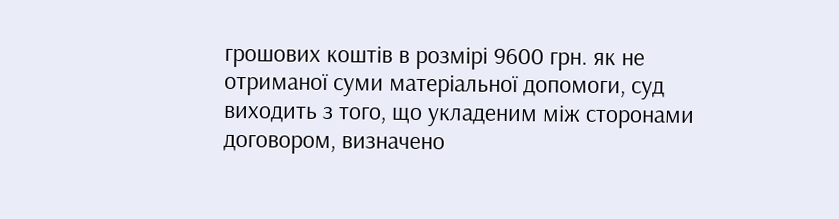грошових коштів в розмірі 9600 грн. як не отриманої суми матеріальної допомоги, суд виходить з того, що укладеним між сторонами договором, визначено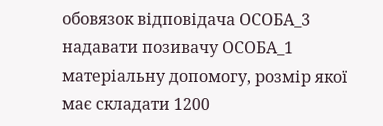обовязок відповідача ОСОБА_3 надавати позивачу ОСОБА_1 матеріальну допомогу, розмір якої має складати 1200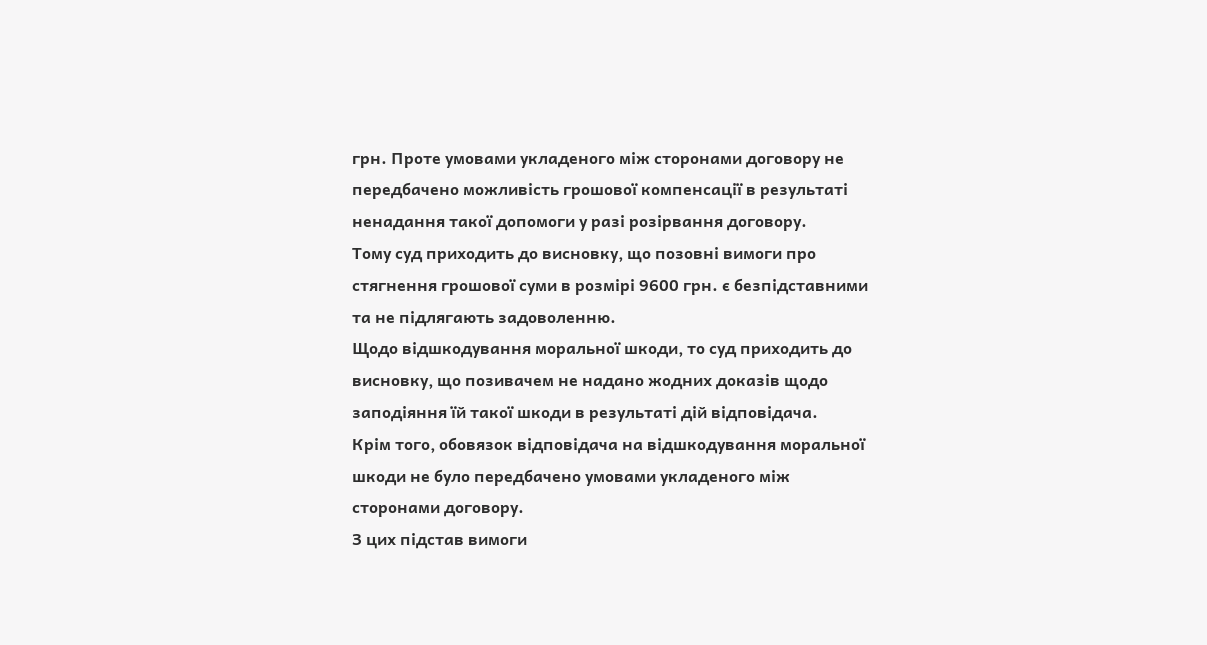грн. Проте умовами укладеного між сторонами договору не передбачено можливість грошової компенсації в результаті ненадання такої допомоги у разі розірвання договору.
Тому суд приходить до висновку, що позовні вимоги про стягнення грошової суми в розмірі 9600 грн. є безпідставними та не підлягають задоволенню.
Щодо відшкодування моральної шкоди, то суд приходить до висновку, що позивачем не надано жодних доказів щодо заподіяння їй такої шкоди в результаті дій відповідача.
Крім того, обовязок відповідача на відшкодування моральної шкоди не було передбачено умовами укладеного між сторонами договору.
З цих підстав вимоги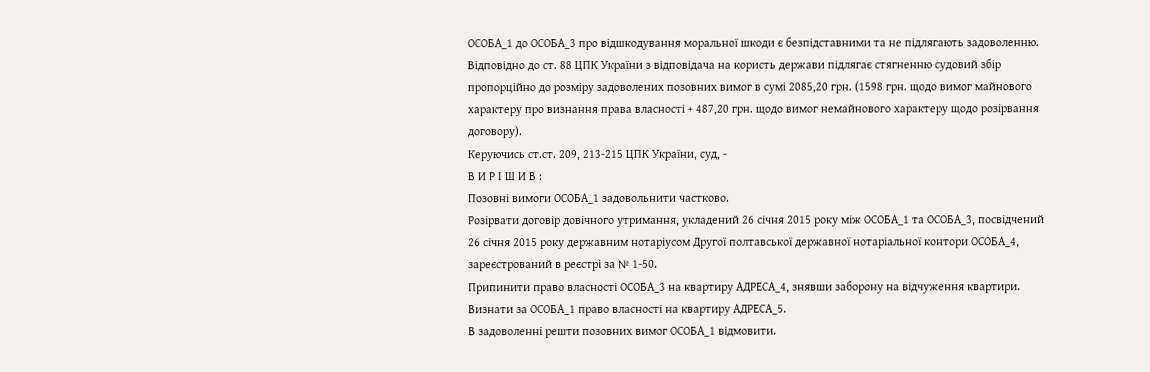ОСОБА_1 до ОСОБА_3 про відшкодування моральної шкоди є безпідставними та не підлягають задоволенню.
Відповідно до ст. 88 ЦПК України з відповідача на користь держави підлягає стягненню судовий збір пропорційно до розміру задоволених позовних вимог в сумі 2085,20 грн. (1598 грн. щодо вимог майнового характеру про визнання права власності + 487,20 грн. щодо вимог немайнового характеру щодо розірвання договору).
Керуючись ст.ст. 209, 213-215 ЦПК України, суд, -
В И Р І Ш И В :
Позовні вимоги ОСОБА_1 задовольнити частково.
Розірвати договір довічного утримання, укладений 26 січня 2015 року між ОСОБА_1 та ОСОБА_3, посвідчений 26 січня 2015 року державним нотаріусом Другої полтавської державної нотаріальної контори ОСОБА_4, зареєстрований в реєстрі за № 1-50.
Припинити право власності ОСОБА_3 на квартиру АДРЕСА_4, знявши заборону на відчуження квартири.
Визнати за ОСОБА_1 право власності на квартиру АДРЕСА_5.
В задоволенні решти позовних вимог ОСОБА_1 відмовити.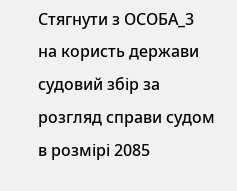Стягнути з ОСОБА_3 на користь держави судовий збір за розгляд справи судом в розмірі 2085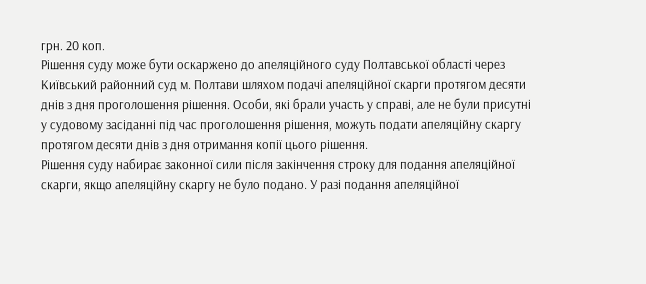грн. 20 коп.
Рішення суду може бути оскаржено до апеляційного суду Полтавської області через Київський районний суд м. Полтави шляхом подачі апеляційної скарги протягом десяти днів з дня проголошення рішення. Особи, які брали участь у справі, але не були присутні у судовому засіданні під час проголошення рішення, можуть подати апеляційну скаргу протягом десяти днів з дня отримання копії цього рішення.
Рішення суду набирає законної сили після закінчення строку для подання апеляційної скарги, якщо апеляційну скаргу не було подано. У разі подання апеляційної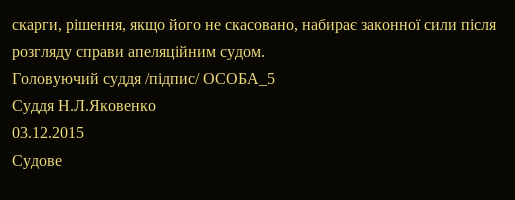скарги, рішення, якщо його не скасовано, набирає законної сили після розгляду справи апеляційним судом.
Головуючий суддя /підпис/ ОСОБА_5
Суддя Н.Л.Яковенко
03.12.2015
Судове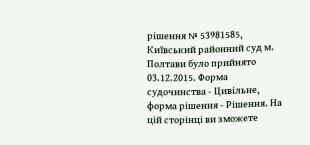рішення № 53981585, Київський районний суд м. Полтави було прийнято 03.12.2015. Форма судочинства - Цивільне, форма рішення - Рішення. На цій сторінці ви зможете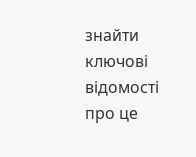знайти ключові відомості про це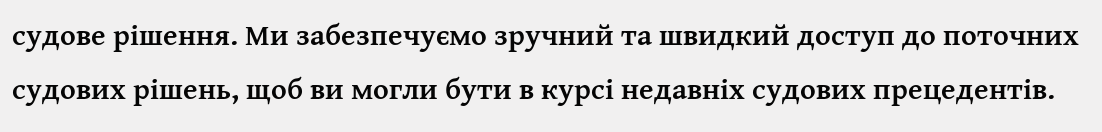судове рішення. Ми забезпечуємо зручний та швидкий доступ до поточних судових рішень, щоб ви могли бути в курсі недавніх судових прецедентів.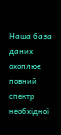Наша база даних охоплює повний спектр необхідної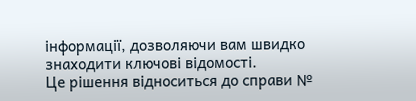інформації, дозволяючи вам швидко знаходити ключові відомості.
Це рішення відноситься до справи №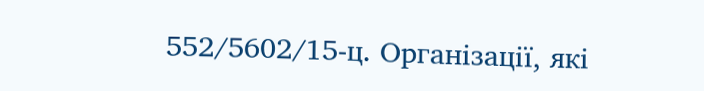552/5602/15-ц. Організації, які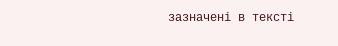зазначені в тексті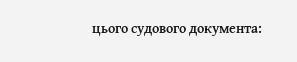цього судового документа: